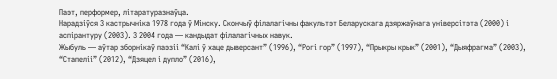Паэт, перформер, літаратуразнаўца.
Нарадзіўся 3 кастрычніка 1978 года ў Мінску. Скончыў філалагічны факультэт Беларускага дзяржаўнага універсітэта (2000) і аспірантуру (2003). З 2004 года — кандыдат філалагічных навук.
Жыбуль — аўтар зборнікаў паэзіі “Калі ў хаце дыверсант” (1996), “Рогі гор” (1997), “Прыкры крык” (2001), “Дыяфрагма” (2003), “Стапеліі” (2012), “Дзяцел і дупло” (2016),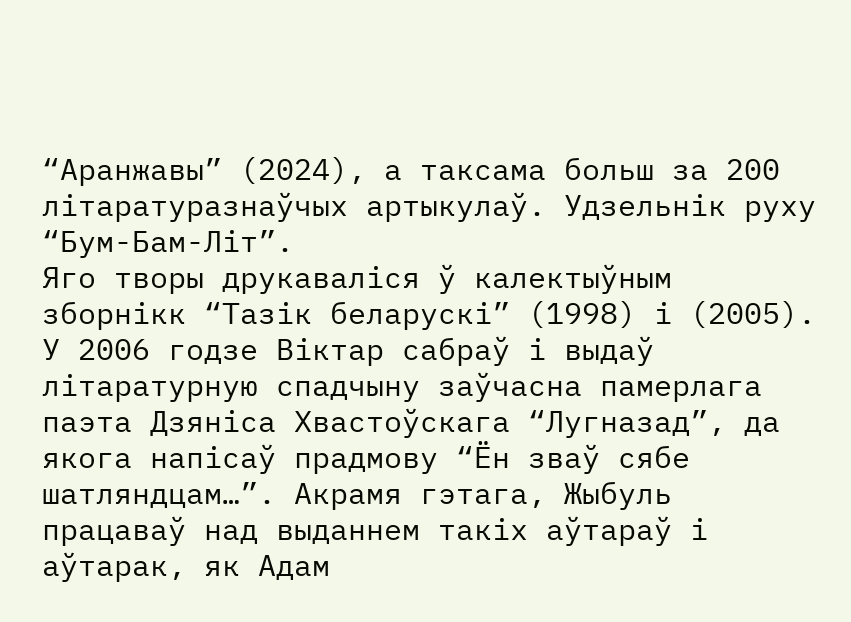“Аранжавы” (2024), а таксама больш за 200 літаратуразнаўчых артыкулаў. Удзельнік руху “Бум-Бам-Літ”.
Яго творы друкаваліся ў калектыўным зборнікк “Тазік беларускі” (1998) і (2005). У 2006 годзе Віктар сабраў і выдаў літаратурную спадчыну заўчасна памерлага паэта Дзяніса Хвастоўскага “Лугназад”, да якога напісаў прадмову “Ён зваў сябе шатляндцам…”. Акрамя гэтага, Жыбуль працаваў над выданнем такіх аўтараў і аўтарак, як Адам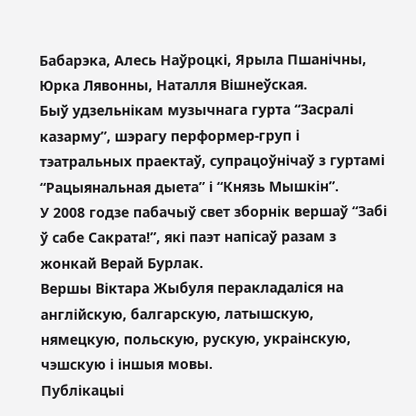Бабарэка, Алесь Наўроцкі, Ярыла Пшанічны, Юрка Лявонны, Наталля Вішнеўская.
Быў удзельнікам музычнага гурта “Засралі казарму”, шэрагу перформер-груп і тэатральных праектаў, супрацоўнічаў з гуртамі “Рацыянальная дыета” і “Князь Мышкін”.
У 2008 годзе пабачыў свет зборнік вершаў “Забі ў сабе Сакрата!”, які паэт напісаў разам з жонкай Верай Бурлак.
Вершы Віктара Жыбуля перакладаліся на англійскую, балгарскую, латышскую, нямецкую, польскую, рускую, украінскую, чэшскую і іншыя мовы.
Публікацыі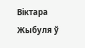Віктара Жыбуля ў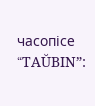часопісе “TAŬBIN”: